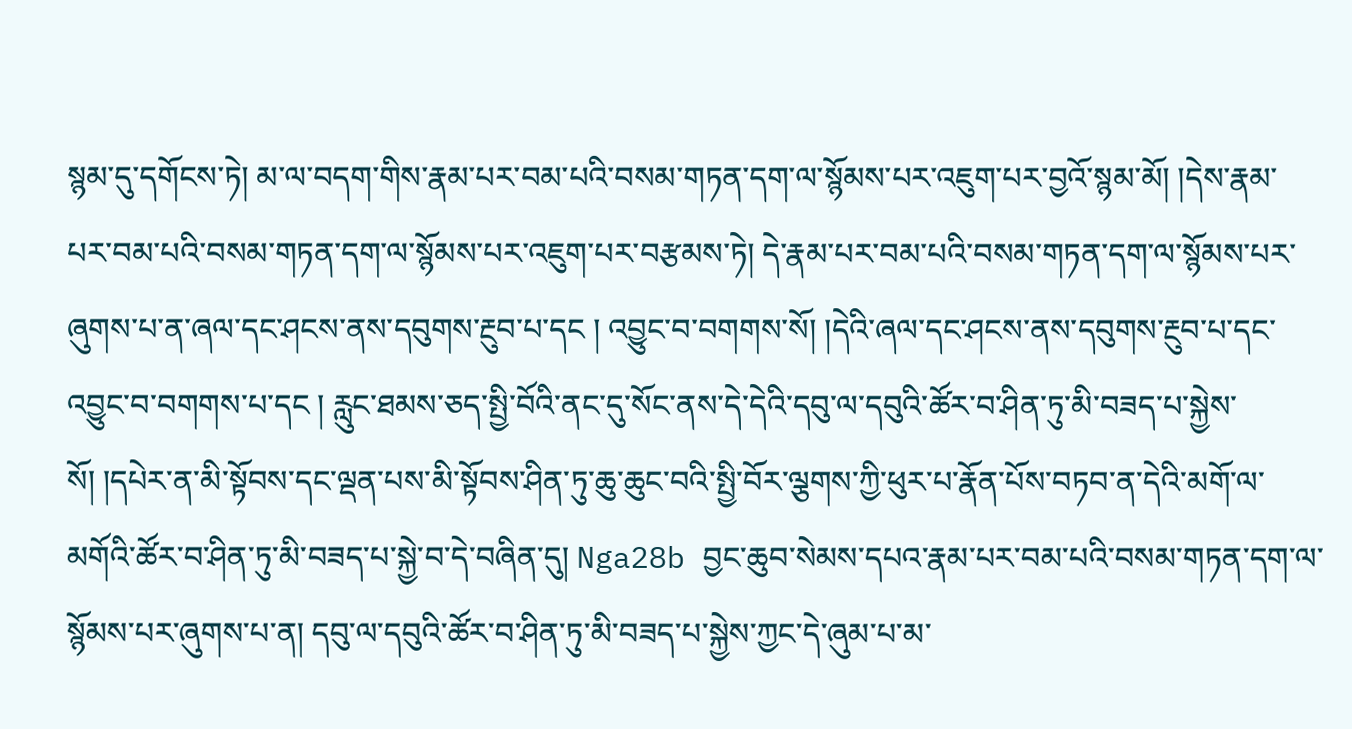སྙམ་དུ་དགོངས་ཏེ། མ་ལ་བདག་གིས་རྣམ་པར་བམ་པའི་བསམ་གཏན་དག་ལ་སྙོམས་པར་འཇུག་པར་བྱའོ་སྙམ་མོ། །དེས་རྣམ་པར་བམ་པའི་བསམ་གཏན་དག་ལ་སྙོམས་པར་འཇུག་པར་བརྩམས་ཏེ། དེ་རྣམ་པར་བམ་པའི་བསམ་གཏན་དག་ལ་སྙོམས་པར་ཞུགས་པ་ན་ཞལ་དང་ཤངས་ནས་དབུགས་རྔུབ་པ་དང ། འབྱུང་བ་བགགས་སོ། །དེའི་ཞལ་དང་ཤངས་ནས་དབུགས་རྔུབ་པ་དང་འབྱུང་བ་བགགས་པ་དང ། རླུང་ཐམས་ཅད་སྤྱི་བོའི་ནང་དུ་སོང་ནས་དེ་དེའི་དབུ་ལ་དབུའི་ཚོར་བ་ཤིན་ཏུ་མི་བཟད་པ་སྐྱེས་སོ། །དཔེར་ན་མི་སྟོབས་དང་ལྡན་པས་མི་སྟོབས་ཤིན་ཏུ་ཆུ་ཆུང་བའི་སྤྱི་བོར་ལྕགས་ཀྱི་ཕུར་པ་རྣོན་པོས་བཏབ་ན་དེའི་མགོ་ལ་མགོའི་ཚོར་བ་ཤིན་ཏུ་མི་བཟད་པ་སྐྱེ་བ་དེ་བཞིན་དུ། Nga28b བྱང་ཆུབ་སེམས་དཔའ་རྣམ་པར་བམ་པའི་བསམ་གཏན་དག་ལ་སྙོམས་པར་ཞུགས་པ་ན། དབུ་ལ་དབུའི་ཚོར་བ་ཤིན་ཏུ་མི་བཟད་པ་སྐྱེས་ཀྱང་དེ་ཞུམ་པ་མ་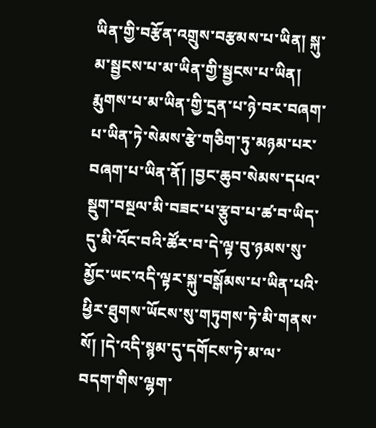ཡིན་གྱི་བརྩོན་འགྲུས་བརྩམས་པ་ཡིན། སྐུ་མ་སྦྱངས་པ་མ་ཡིན་གྱི་སྦྱངས་པ་ཡིན། རྨུགས་པ་མ་ཡིན་གྱི་དྲན་པ་ཉེ་བར་བཞག་པ་ཡིན་ཏེ་སེམས་རྩེ་གཅིག་ཏུ་མཉམ་པར་བཞག་པ་ཡིན་ནོ། །བྱང་ཆུབ་སེམས་དཔའ་སྡུག་བསྔལ་མི་བཟང་པ་རྩུབ་པ་ཚ་བ་ཡིད་དུ་མི་འོང་བའི་ཚོར་བ་དེ་ལྟ་བུ་ཉམས་སུ་མྱོང་ཡང་འདི་ལྟར་སྐུ་བསྒོམས་པ་ཡིན་པའི་ཕྱིར་ཐུགས་ཡོངས་སུ་གཏུགས་ཏེ་མི་གནས་སོ། །དེ་འདི་སྙམ་དུ་དགོངས་ཏེ་མ་ལ་བདག་གིས་ལྷག་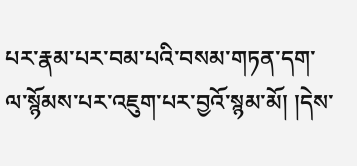པར་རྣམ་པར་བམ་པའི་བསམ་གཏན་དག་ལ་སྙོམས་པར་འཇུག་པར་བྱའོ་སྙམ་མོ། །དེས་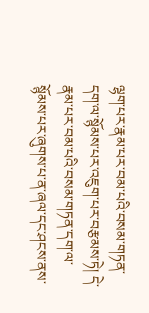ལྷག་པར་རྣམ་པར་བམ་པའི་བསམ་གཏན་དག་ལ་སྙོམས་པར་འཇུག་པར་བརྩམས་ཏེ། དེ་རྣམ་པར་བམ་པའི་བསམ་གཏན་དག་ལ་སྙོམས་པར་ཞུགས་པ་ན་ཞལ་དང་ཤངས་ནས་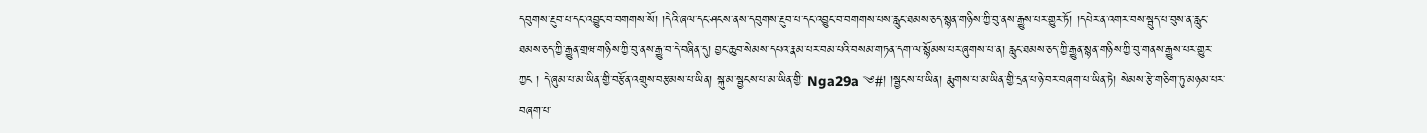དབུགས་རྔུབ་པ་དང་འབྱུང་བ་བགགས་སོ། །དེའི་ཞལ་དང་ཤངས་ནས་དབུགས་རྔུབ་པ་དང་འབྱུང་བ་བགགས་པས་རླུང་ཐམས་ཅད་སྙན་གཉིས་ཀྱི་བུ་ནས་རྒྱུས་པར་གྱུར་ཏོ། །དཔེར་ན་འགར་བས་སྦུད་པ་བུས་ན་རླུང་ཐམས་ཅད་ཀྱི་རྒྱུན་གྲཝ་གཉིས་ཀྱི་བུ་ནས་རྒྱུ་བ་དེ་བཞིན་དུ། བྱང་ཆུབ་སེམས་དཔའ་རྣམ་པར་བམ་པའི་བསམ་གཏན་དག་ལ་སྙོམས་པར་ཞུགས་པ་ན། རླུང་ཐམས་ཅད་ཀྱི་རྒྱུན་སྙན་གཉིས་ཀྱི་བུ་གནས་རྒྱུས་པར་གྱུར་ཀྱང ། དེ་ཞུམ་པ་མ་ཡིན་གྱི་བརྩོན་འགྲུས་བརྩམས་པ་ཡིན། སྐུ་མ་སྦྱངས་པ་མ་ཡིན་གྱི་ Nga29a ༄#། །སྦྱངས་པ་ཡིན། རྨུགས་པ་མ་ཡིན་གྱི་དྲན་པ་ཉེ་བར་བཞག་པ་ཡིན་ཏེ། སེམས་རྩེ་གཅིག་ཏུ་མཉམ་པར་བཞག་པ་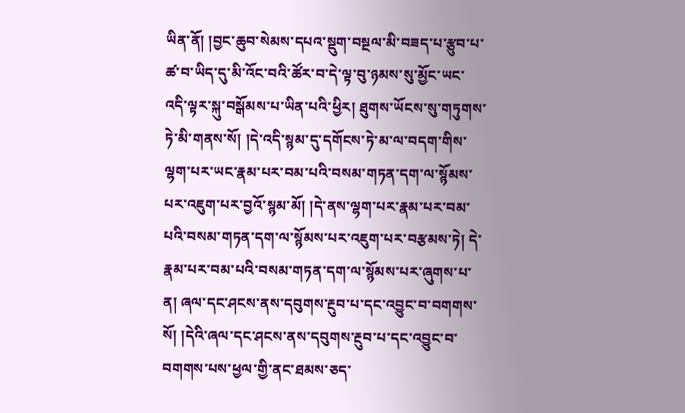ཡིན་ནོ། །བྱང་ཆུབ་སེམས་དཔའ་སྡུག་བསྔལ་མི་བཟད་པ་རྩུབ་པ་ཚ་བ་ཡིད་དུ་མི་འོང་བའི་ཚོར་བ་དེ་ལྟ་བུ་ཉམས་སུ་མྱོང་ཡང་འདི་ལྟར་སྐུ་བསྒོམས་པ་ཡིན་པའི་ཕྱིར། ཐུགས་ཡོངས་སུ་གཏུགས་ཏེ་མི་གནས་སོ། །དེ་འདི་སྙམ་དུ་དགོངས་ཏེ་མ་ལ་བདག་གིས་ལྷག་པར་ཡང་རྣམ་པར་བམ་པའི་བསམ་གཏན་དག་ལ་སྙོམས་པར་འཇུག་པར་བྱའོ་སྙམ་མོ། །དེ་ནས་ལྷག་པར་རྣམ་པར་བམ་པའི་བསམ་གཏན་དག་ལ་སྙོམས་པར་འཇུག་པར་བརྩམས་ཏེ། དེ་རྣམ་པར་བམ་པའི་བསམ་གཏན་དག་ལ་སྙོམས་པར་ཞུགས་པ་ན། ཞལ་དང་ཤངས་ནས་དབུགས་རྔུབ་པ་དང་འབྱུང་བ་བགགས་སོ། །དེའི་ཞལ་དང་ཤངས་ནས་དབུགས་རྔུབ་པ་དང་འབྱུང་བ་བགགས་པས་ཕྱལ་གྱི་ནང་ཐམས་ཅད་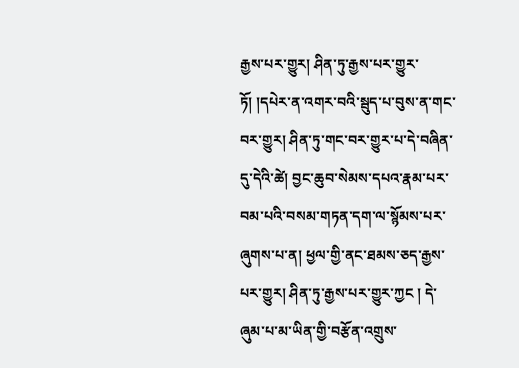རྒྱས་པར་གྱུར། ཤིན་ཏུ་རྒྱས་པར་གྱུར་ཏོ། །དཔེར་ན་འགར་བའི་སྦུད་པ་བུས་ན་གང་བར་གྱུར། ཤིན་ཏུ་གང་བར་གྱུར་པ་དེ་བཞིན་དུ་དེའི་ཚེ། བྱང་ཆུབ་སེམས་དཔའ་རྣམ་པར་བམ་པའི་བསམ་གཏན་དག་ལ་སྙོམས་པར་ཞུགས་པ་ན། ཕྱལ་གྱི་ནང་ཐམས་ཅད་རྒྱས་པར་གྱུར། ཤིན་ཏུ་རྒྱས་པར་གྱུར་ཀྱང ། དེ་ཞུམ་པ་མ་ཡིན་གྱི་བརྩོན་འགྲུས་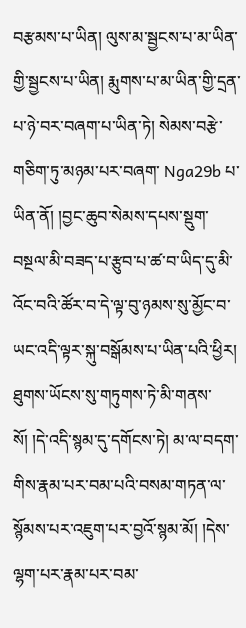བརྩམས་པ་ཡིན། ལུས་མ་སྦྱངས་པ་མ་ཡིན་གྱི་སྦྱངས་པ་ཡིན། རྨུགས་པ་མ་ཡིན་གྱི་དྲན་པ་ཉེ་བར་བཞག་པ་ཡིན་ཏེ། སེམས་བརྩེ་གཅིག་ཏུ་མཉམ་པར་བཞག་ Nga29b པ་ཡིན་ནོ། །བྱང་ཆུབ་སེམས་དཔས་སྡུག་བསྔལ་མི་བཟད་པ་རྩུབ་པ་ཚ་བ་ཡིད་དུ་མི་འོང་བའི་ཚོར་བ་དེ་ལྟ་བུ་ཉམས་སུ་མྱོང་བ་ཡང་འདི་ལྟར་སྐུ་བསྒོམས་པ་ཡིན་པའི་ཕྱིར། ཐུགས་ཡོངས་སུ་གཏུགས་ཏེ་མི་གནས་སོ། །དེ་འདི་སྙམ་དུ་དགོངས་ཏེ། མ་ལ་བདག་གིས་རྣམ་པར་བམ་པའི་བསམ་གཏན་ལ་སྙོམས་པར་འཇུག་པར་བྱའོ་སྙམ་མོ། །དེས་ལྷག་པར་རྣམ་པར་བམ་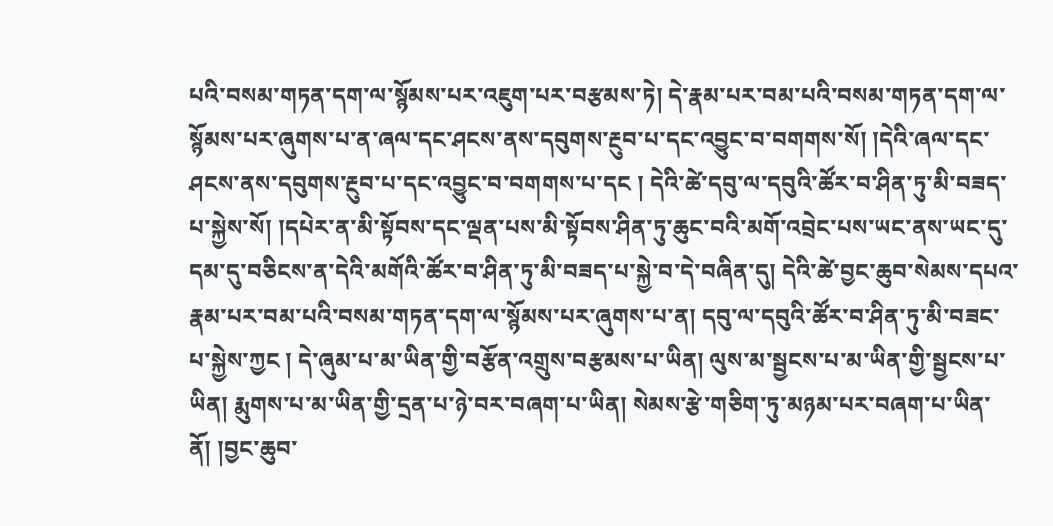པའི་བསམ་གཏན་དག་ལ་སྙོམས་པར་འཇུག་པར་བརྩམས་ཏེ། དེ་རྣམ་པར་བམ་པའི་བསམ་གཏན་དག་ལ་སྙོམས་པར་ཞུགས་པ་ན་ཞལ་དང་ཤངས་ནས་དབུགས་རྔུབ་པ་དང་འབྱུང་བ་བགགས་སོ། །དེའི་ཞལ་དང་ཤངས་ནས་དབུགས་རྔུབ་པ་དང་འབྱུང་བ་བགགས་པ་དང ། དེའི་ཚེ་དབུ་ལ་དབུའི་ཚོར་བ་ཤིན་ཏུ་མི་བཟད་པ་སྐྱེས་སོ། །དཔེར་ན་མི་སྟོབས་དང་ལྡན་པས་མི་སྟོབས་ཤིན་ཏུ་ཆུང་བའི་མགོ་འབྲེང་པས་ཡང་ནས་ཡང་དུ་དམ་དུ་བཅིངས་ན་དེའི་མགོའི་ཚོར་བ་ཤིན་ཏུ་མི་བཟད་པ་སྐྱེ་བ་དེ་བཞིན་དུ། དེའི་ཚེ་བྱང་ཆུབ་སེམས་དཔའ་རྣམ་པར་བམ་པའི་བསམ་གཏན་དག་ལ་སྙོམས་པར་ཞུགས་པ་ན། དབུ་ལ་དབུའི་ཚོར་བ་ཤིན་ཏུ་མི་བཟང་པ་སྐྱེས་ཀྱང ། དེ་ཞུམ་པ་མ་ཡིན་གྱི་བརྩོན་འགྲུས་བརྩམས་པ་ཡིན། ལུས་མ་སྦྱངས་པ་མ་ཡིན་གྱི་སྦྱངས་པ་ཡིན། རྨུགས་པ་མ་ཡིན་གྱི་དྲན་པ་ཉེ་བར་བཞག་པ་ཡིན། སེམས་རྩེ་གཅིག་ཏུ་མཉམ་པར་བཞག་པ་ཡིན་ནོ། །བྱང་ཆུབ་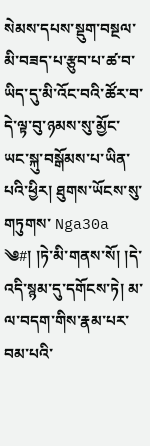སེམས་དཔས་སྡུག་བསྔལ་མི་བཟད་པ་རྩུབ་པ་ཚ་བ་ཡིད་དུ་མི་འོང་བའི་ཚོར་བ་དེ་ལྟ་བུ་ཉམས་སུ་མྱོང་ཡང་སྐུ་བསྒོམས་པ་ཡིན་པའི་ཕྱིར། ཐུགས་ཡོངས་སུ་གཏུགས་ Nga30a ༄#། །ཏེ་མི་གནས་སོ། །དེ་འདི་སྙམ་དུ་དགོངས་ཏེ། མ་ལ་བདག་གིས་རྣམ་པར་བམ་པའི་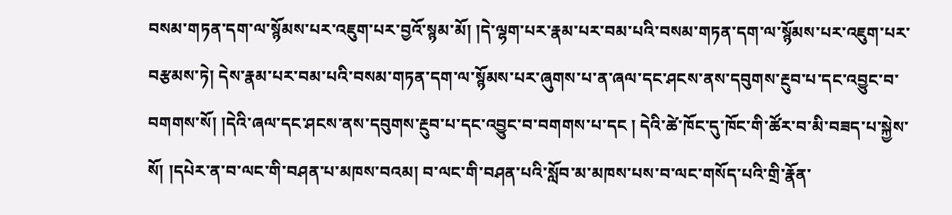བསམ་གཏན་དག་ལ་སྙོམས་པར་འཇུག་པར་བྱའོ་སྙམ་མོ། །དེ་ལྷག་པར་རྣམ་པར་བམ་པའི་བསམ་གཏན་དག་ལ་སྙོམས་པར་འཇུག་པར་བརྩམས་ཏེ། དེས་རྣམ་པར་བམ་པའི་བསམ་གཏན་དག་ལ་སྙོམས་པར་ཞུགས་པ་ན་ཞལ་དང་ཤངས་ནས་དབུགས་རྔུབ་པ་དང་འབྱུང་བ་བགགས་སོ། །དེའི་ཞལ་དང་ཤངས་ནས་དབུགས་རྔུབ་པ་དང་འབྱུང་བ་བགགས་པ་དང ། དེའི་ཚེ་ཁོང་དུ་ཁོང་གི་ཚོར་བ་མི་བཟད་པ་སྐྱེས་སོ། །དཔེར་ན་བ་ལང་གི་བཤན་པ་མཁས་བའམ། བ་ལང་གི་བཤན་པའི་སློབ་མ་མཁས་པས་བ་ལང་གསོད་པའི་གྲི་རྣོན་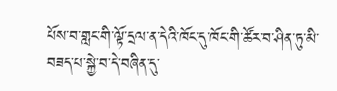པོས་བ་གླང་གི་ལྟོ་དྲལ་ན་དེའི་ཁོང་དུ་ཁོང་གི་ཚོར་བ་ཤིན་ཏུ་མི་བཟད་པ་སྐྱེ་བ་དེ་བཞིན་དུ་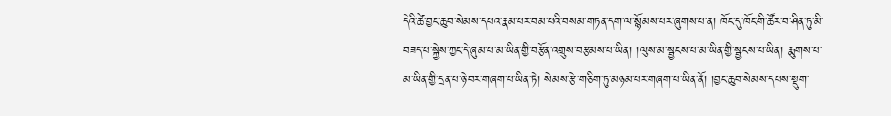དེའི་ཚེ་བྱང་ཆུབ་སེམས་དཔའ་རྣམ་པར་བམ་པའི་བསམ་གཏན་དག་ལ་སྙོམས་པར་ཞུགས་པ་ན། ཁོང་དུ་ཁོང་གི་ཚོར་བ་ཤིན་ཏུ་མི་བཟད་པ་སྐྱེས་ཀྱང་དེ་ཞུམ་པ་མ་ཡིན་གྱི་བརྩོན་འགྲུས་བརྩམས་པ་ཡིན། །ལུས་མ་སྦྱངས་པ་མ་ཡིན་གྱི་སྦྱངས་པ་ཡིན། རྨུགས་པ་མ་ཡིན་གྱི་དྲན་པ་ཉེ་བར་གཞག་པ་ཡིན་ཏེ། སེམས་རྩེ་གཅིག་ཏུ་མཉམ་པར་གཞག་པ་ཡིན་ནོ། །བྱང་ཆུབ་སེམས་དཔས་སྡུག་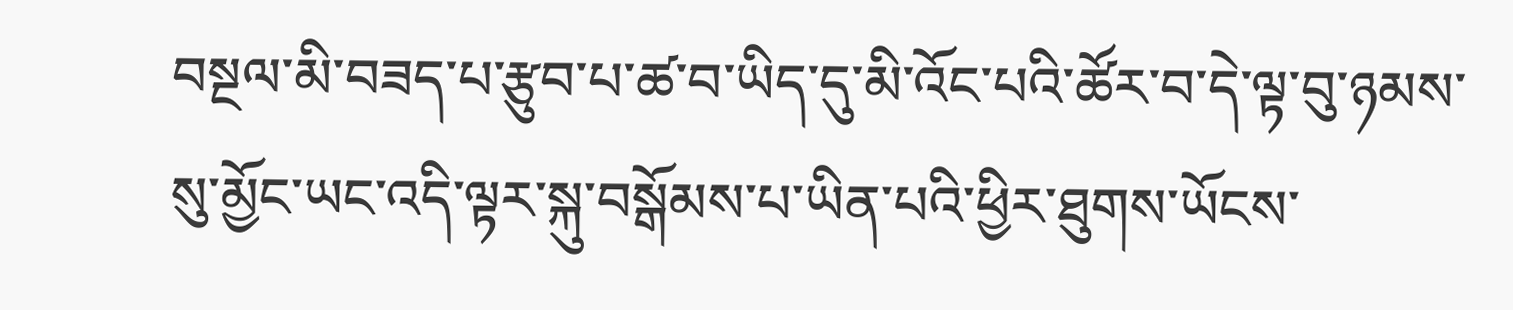བསྔལ་མི་བཟད་པ་རྩུབ་པ་ཚ་བ་ཡིད་དུ་མི་འོང་པའི་ཚོར་བ་དེ་ལྟ་བུ་ཉམས་སུ་མྱོང་ཡང་འདི་ལྟར་སྐུ་བསྒོམས་པ་ཡིན་པའི་ཕྱིར་ཐུགས་ཡོངས་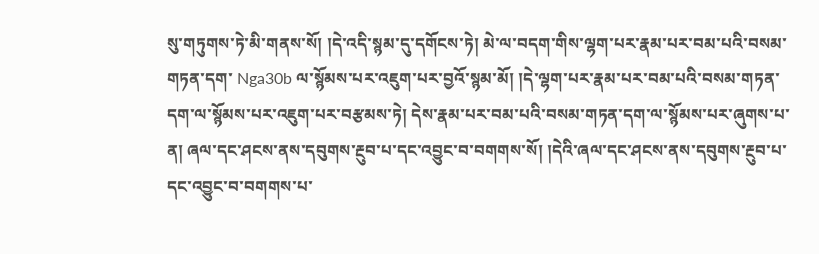སུ་གཏུགས་ཏེ་མི་གནས་སོ། །དེ་འདི་སྙམ་དུ་དགོངས་ཏེ། མེ་ལ་བདག་གིས་ལྷག་པར་རྣམ་པར་བམ་པའི་བསམ་གཏན་དག་ Nga30b ལ་སྙོམས་པར་འཇུག་པར་བྱའོ་སྙམ་མོ། །དེ་ལྷག་པར་རྣམ་པར་བམ་པའི་བསམ་གཏན་དག་ལ་སྙོམས་པར་འཇུག་པར་བརྩམས་ཏེ། དེས་རྣམ་པར་བམ་པའི་བསམ་གཏན་དག་ལ་སྙོམས་པར་ཞུགས་པ་ན། ཞལ་དང་ཤངས་ནས་དབུགས་རྔུབ་པ་དང་འབྱུང་བ་བགགས་སོ། །དེའི་ཞལ་དང་ཤངས་ནས་དབུགས་རྔུབ་པ་དང་འབྱུང་བ་བགགས་པ་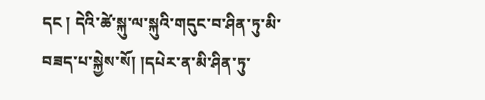དང ། དེའི་ཚེ་སྐུ་ལ་སྐུའི་གདུང་བ་ཤིན་ཏུ་མི་བཟད་པ་སྐྱེས་སོ། །དཔེར་ན་མི་ཤིན་ཏུ་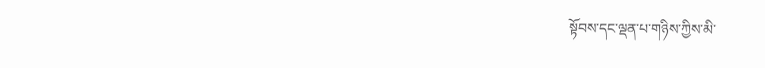སྟོབས་དང་ལྡན་པ་གཉིས་ཀྱིས་མི་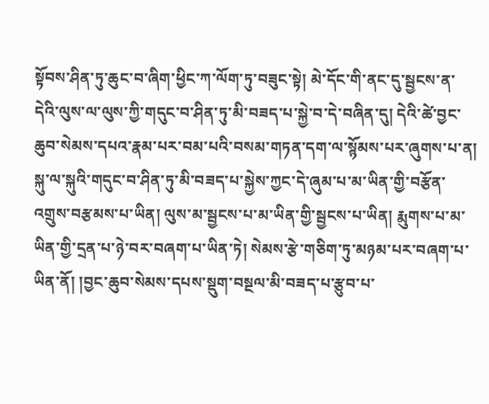སྟོབས་ཤིན་ཏུ་ཆུང་བ་ཞིག་ཕྱིང་ཀ་ལོག་ཏུ་བཟུང་སྟེ། མེ་དོང་གི་ནང་དུ་སྦྱངས་ན་དེའི་ལུས་ལ་ལུས་ཀྱི་གདུང་བ་ཤིན་ཏུ་མི་བཟད་པ་སྐྱེ་བ་དེ་བཞིན་དུ། དེའི་ཚེ་བྱང་ཆུབ་སེམས་དཔའ་རྣམ་པར་བམ་པའི་བསམ་གཏན་དག་ལ་སྙོམས་པར་ཞུགས་པ་ན། སྐུ་ལ་སྐུའི་གདུང་བ་ཤིན་ཏུ་མི་བཟད་པ་སྐྱེས་ཀྱང་དེ་ཞུམ་པ་མ་ཡིན་གྱི་བརྩོན་འགྲུས་བརྩམས་པ་ཡིན། ལུས་མ་སྦྱངས་པ་མ་ཡིན་གྱི་སྦྱངས་པ་ཡིན། རྨུགས་པ་མ་ཡིན་གྱི་དྲན་པ་ཉེ་བར་བཞག་པ་ཡིན་ཏེ། སེམས་རྩེ་གཅིག་ཏུ་མཉམ་པར་བཞག་པ་ཡིན་ནོ། །བྱང་ཆུབ་སེམས་དཔས་སྡུག་བསྔལ་མི་བཟད་པ་རྩུབ་པ་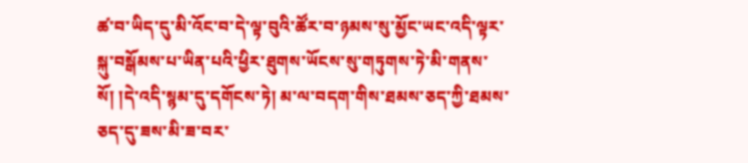ཚ་བ་ཡིད་དུ་མི་འོང་བ་དེ་ལྟ་བུའི་ཚོར་བ་ཉམས་སུ་མྱོང་ཡང་འདི་ལྟར་སྐུ་བསྒོམས་པ་ཡིན་པའི་ཕྱིར་ཐུགས་ཡོངས་སུ་གཏུགས་ཏེ་མི་གནས་སོ། །དེ་འདི་སྙམ་དུ་དགོངས་ཏེ། མ་ལ་བདག་གིས་ཐམས་ཅད་ཀྱི་ཐམས་ཅད་དུ་ཟས་མི་ཟ་བར་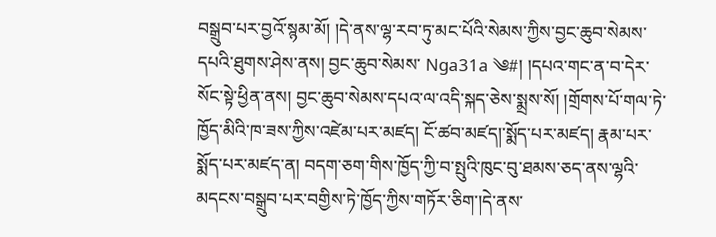བསྒྲུབ་པར་བྱའོ་སྙམ་མོ། །དེ་ནས་ལྷ་རབ་ཏུ་མང་པོའི་སེམས་ཀྱིས་བྱང་ཆུབ་སེམས་དཔའི་ཐུགས་ཤེས་ནས། བྱང་ཆུབ་སེམས་ Nga31a ༄#། །དཔའ་གང་ན་བ་དེར་སོང་སྟེ་ཕྱིན་ནས། བྱང་ཆུབ་སེམས་དཔའ་ལ་འདི་སྐད་ཅེས་སྨྲས་སོ། །གྲོགས་པོ་གལ་ཏེ་ཁྱོད་མིའི་ཁ་ཟས་ཀྱིས་འཛེམ་པར་མཛད། ངོ་ཚབ་མཛད།་སྨོད་པར་མཛད། རྣམ་པར་སྨོད་པར་མཛད་ན། བདག་ཅག་གིས་ཁྱོད་ཀྱི་བ་སྤུའི་ཁུང་བུ་ཐམས་ཅད་ནས་ལྷའི་མདངས་བསྒྲུབ་པར་བགྱིས་ཏེ་ཁྱོད་ཀྱིས་གཏོར་ཅིག་།དེ་ནས་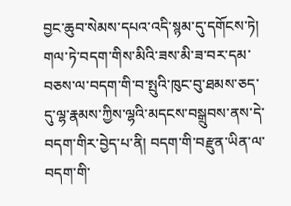བྱང་ཆུབ་སེམས་དཔའ་འདི་སྙམ་དུ་དགོངས་ཏེ། གལ་ཏེ་བདག་གིས་མིའི་ཟས་མི་ཟ་བར་དམ་བཅས་ལ་བདག་གི་བ་སྤུའི་ཁུང་བུ་ཐམས་ཅད་དུ་ལྷ་རྣམས་ཀྱིས་ལྷའི་མདངས་བསྒྲུབས་ནས་དེ་བདག་གིར་བྱེད་པ་ནི། བདག་གི་བརྫུན་ཡིན་ལ་བདག་གི་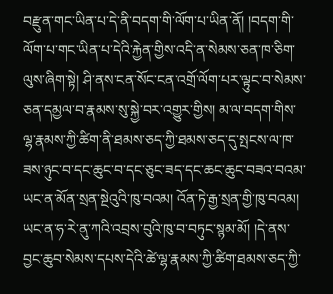བརྫུན་གང་ཡིན་པ་དེ་ནི་བདག་གི་ལོག་པ་ཡིན་ནོ། །བདག་གི་ལོག་པ་གང་ཡིན་པ་དེའི་རྐྱེན་གྱིས་འདི་ན་སེམས་ཅན་ཁ་ཅིག་ལུས་ཞིག་སྟེ། ཤི་ནས་ངན་སོང་ངན་འགྲོ་ལོག་པར་ལྟུང་བ་སེམས་ཅན་དམྱལ་བ་རྣམས་སུ་སྐྱེ་བར་འགྱུར་གྱིས། མ་ལ་བདག་གིས་ལྷ་རྣམས་ཀྱི་ཚིག་ནི་ཐམས་ཅད་ཀྱི་ཐམས་ཅད་དུ་སྤངས་ལ་ཁ་ཟས་ཉུང་བ་དང་ཆུང་བ་དང་ཅུང་ཟད་དང་ཆང་ཆུང་བཟའ་བའམ་ཡང་ན་མོན་སྲན་སྔེའུའི་ཁུ་བའམ། འོན་ཏེ་རྒྱ་སྲན་གྱི་ཁུ་བའམ། ཡང་ན་ཧ་རེ་ནུ་ཀའི་འབྲས་བུའི་ཁུ་བ་བཏུང་སྙམ་མོ། །དེ་ནས་བྱང་ཆུབ་སེམས་དཔས་དེའི་ཚེ་ལྷ་རྣམས་ཀྱི་ཚིག་ཐམས་ཅད་ཀྱི་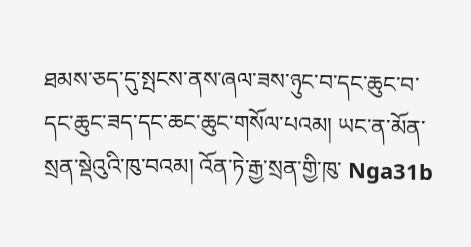ཐམས་ཅད་དུ་སྤངས་ནས་ཞལ་ཟས་ཉུང་བ་དང་ཆུང་བ་དང་ཆུང་ཟད་དང་ཆང་ཆུང་གསོལ་པའམ། ཡང་ན་མོན་སྲན་སྡེའུའི་ཁུ་བའམ། འོན་ཏེ་རྒྱ་སྲན་གྱི་ཁུ་ Nga31b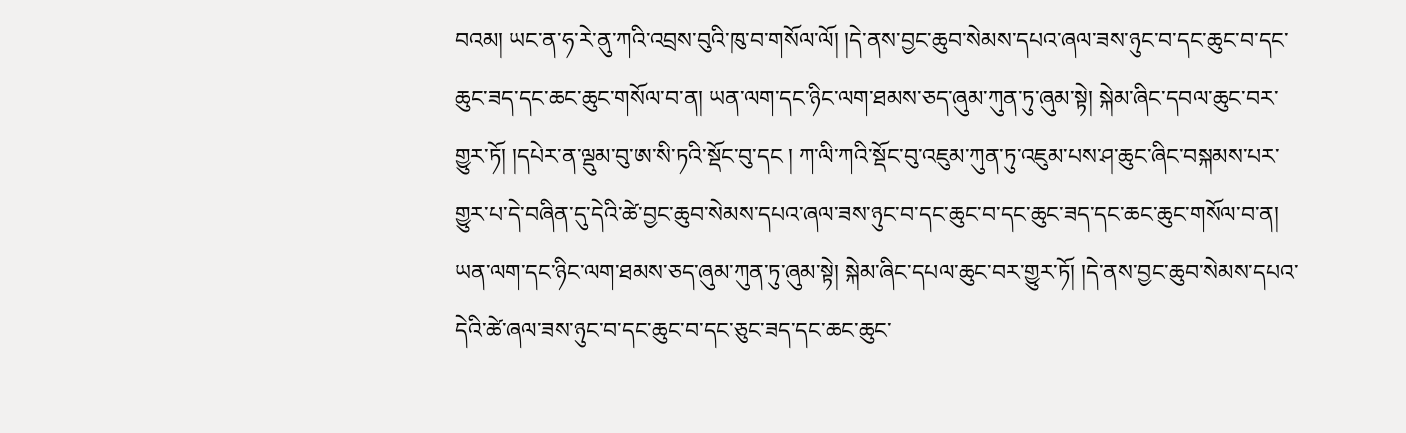བའམ། ཡང་ན་ཧ་རེ་ནུ་ཀའི་འབྲས་བུའི་ཁུ་བ་གསོལ་ལོ། །དེ་ནས་བྱང་ཆུབ་སེམས་དཔའ་ཞལ་ཟས་ཉུང་བ་དང་ཆུང་བ་དང་ཆུང་ཟད་དང་ཆང་ཆུང་གསོལ་བ་ན། ཡན་ལག་དང་ཉིང་ལག་ཐམས་ཅད་ཞུམ་ཀུན་ཏུ་ཞུམ་སྟེ། སྐེམ་ཞིང་དབལ་ཆུང་བར་གྱུར་ཏོ། །དཔེར་ན་ལྡུམ་བུ་ཨ་སི་ཏའི་སྡོང་བུ་དང ། ཀ་ལི་ཀའི་སྡོང་བུ་འཇུམ་ཀུན་ཏུ་འཇུམ་པས་ཤ་ཆུང་ཞིང་བསྐམས་པར་གྱུར་པ་དེ་བཞིན་དུ་དེའི་ཚེ་བྱང་ཆུབ་སེམས་དཔའ་ཞལ་ཟས་ཉུང་བ་དང་ཆུང་བ་དང་ཆུང་ཟད་དང་ཆང་ཆུང་གསོལ་བ་ན། ཡན་ལག་དང་ཉིང་ལག་ཐམས་ཅད་ཞུམ་ཀུན་ཏུ་ཞུམ་སྟེ། སྐེམ་ཞིང་དཔལ་ཆུང་བར་གྱུར་ཏོ། །དེ་ནས་བྱང་ཆུབ་སེམས་དཔའ་དེའི་ཚེ་ཞལ་ཟས་ཉུང་བ་དང་ཆུང་བ་དང་ཅུང་ཟད་དང་ཆང་ཆུང་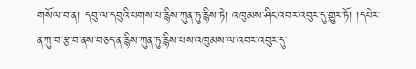གསོལ་བ་ན། དབུ་ལ་དབུའི་པགས་པ་རྙིས་ཀུན་ཏུ་རྙིས་ཏེ། འཁུམས་ཤིང་འབར་འབུར་དུ་གྱུར་ཏོ། །དཔེར་ན་ཀུ་བ་རྩ་བ་ནས་བཅད་ན་རྙིས་ཀུན་ཏུ་རྙིས་པས་འཁུམས་ལ་འབར་འབུར་དུ་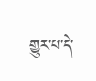གྱུར་པ་དེ་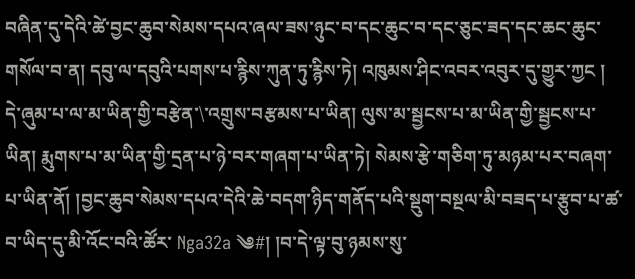བཞིན་དུ་དེའི་ཚེ་བྱང་ཆུབ་སེམས་དཔའ་ཞལ་ཟས་ཉུང་བ་དང་ཆུང་བ་དང་ཅུང་ཟད་དང་ཆང་ཆུང་གསོལ་བ་ན། དབུ་ལ་དབུའི་པགས་པ་རྙིས་ཀུན་ཏུ་རྙིས་ཏེ། འཁུམས་ཤིང་འབར་འབུར་དུ་གྱུར་ཀྱང ། དེ་ཞུམ་པ་ལ་མ་ཡིན་གྱི་བརྩེན་\་འགྲུས་བརྩམས་པ་ཡིན། ལུས་མ་སྦྱངས་པ་མ་ཡིན་གྱི་སྦྱངས་པ་ཡིན། རྨུགས་པ་མ་ཡིན་གྱི་དྲན་པ་ཉེ་བར་གཞག་པ་ཡིན་ཏེ། སེམས་རྩེ་གཅིག་ཏུ་མཉམ་པར་བཞག་པ་ཡིན་ནོ། །བྱང་ཆུབ་སེམས་དཔའ་དེའི་ཆེ་བདག་ཉིད་གནོད་པའི་སྡུག་བསྔལ་མི་བཟད་པ་རྩུབ་པ་ཚ་བ་ཡིད་དུ་མི་འོང་བའི་ཚོར་ Nga32a ༄#། །བ་དེ་ལྟ་བུ་ཉམས་སུ་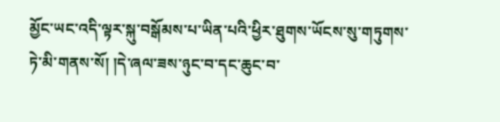མྱོང་ཡང་འདི་ལྟར་སྐུ་བསྒོམས་པ་ཡིན་པའི་ཕྱིར་ཐུགས་ཡོངས་སུ་གཏུགས་ཏེ་མི་གནས་སོ། །དེ་ཞལ་ཟས་ཉུང་བ་དང་ཆུང་བ་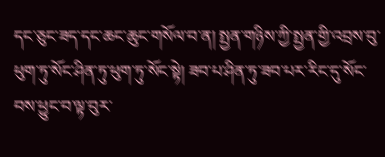དང་ཅུང་ཟད་དང་ཆང་ཆུང་གསོལ་བ་ན། སྤྱན་གཉིས་ཀྱི་སྤྱན་གྱི་འབྲས་བུ་ཕུག་ཏུ་སོང་ཤིན་ཏུ་ཕུག་ཏུ་སོང་སྟེ། ཟབ་པ་ཤིན་ཏུ་ཟབ་པར་རིང་དུ་སོང་བས་ཕྱུང་བ་ལྟ་བུར་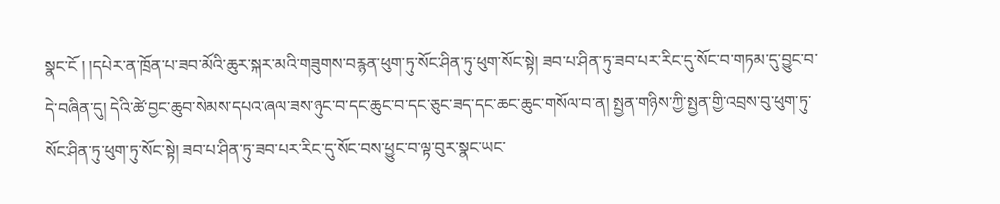སྣང་ངོ ། །དཔེར་ན་ཁྲོན་པ་ཟབ་མོའི་ཆུར་སྐར་མའི་གཟུགས་བརྙན་ཕུག་ཏུ་སོང་ཤིན་ཏུ་ཕུག་སོང་སྟེ། ཟབ་པ་ཤིན་ཏུ་ཟབ་པར་རིང་དུ་སོང་བ་གཏམ་དུ་བྱུང་བ་དེ་བཞིན་དུ། དེའི་ཚེ་བྱང་ཆུབ་སེམས་དཔའ་ཞལ་ཟས་ཉུང་བ་དང་ཆུང་བ་དང་ཅུང་ཟད་དང་ཆང་ཆུང་གསོལ་བ་ན། སྤྱན་གཉིས་ཀྱི་སྤྱན་གྱི་འབྲས་བུ་ཕུག་ཏུ་སོང་ཤིན་ཏུ་ཕུག་ཏུ་སོང་སྟེ། ཟབ་པ་ཤིན་ཏུ་ཟབ་པར་རིང་དུ་སོང་བས་ཕྱུང་བ་ལྟ་བུར་སྣང་ཡང་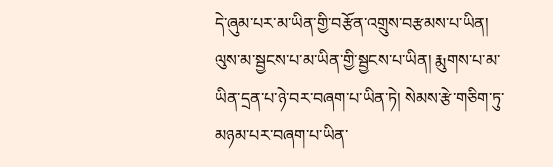དེ་ཞུམ་པར་མ་ཡིན་གྱི་བརྩོན་འགྲུས་བརྩམས་པ་ཡིན། ལུས་མ་སྦྱངས་པ་མ་ཡིན་གྱི་སྦྱངས་པ་ཡིན། རྨུགས་པ་མ་ཡིན་དྲན་པ་ཉེ་བར་བཞག་པ་ཡིན་ཏེ། སེམས་རྩེ་གཅིག་ཏུ་མཉམ་པར་བཞག་པ་ཡིན་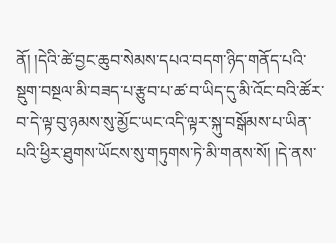ནོ། །དེའི་ཚེ་བྱང་ཆུབ་སེམས་དཔའ་བདག་ཉིད་གནོད་པའི་སྡུག་བསྔལ་མི་བཟད་པ་རྩུབ་པ་ཚ་བ་ཡིད་དུ་མི་འོང་བའི་ཚོར་བ་དེ་ལྟ་བུ་ཉམས་སུ་མྱོང་ཡང་འདི་ལྟར་སྐུ་བསྒོམས་པ་ཡིན་པའི་ཕྱིར་ཐུགས་ཡོངས་སུ་གཏུགས་ཏེ་མི་གནས་སོ། །དེ་ནས་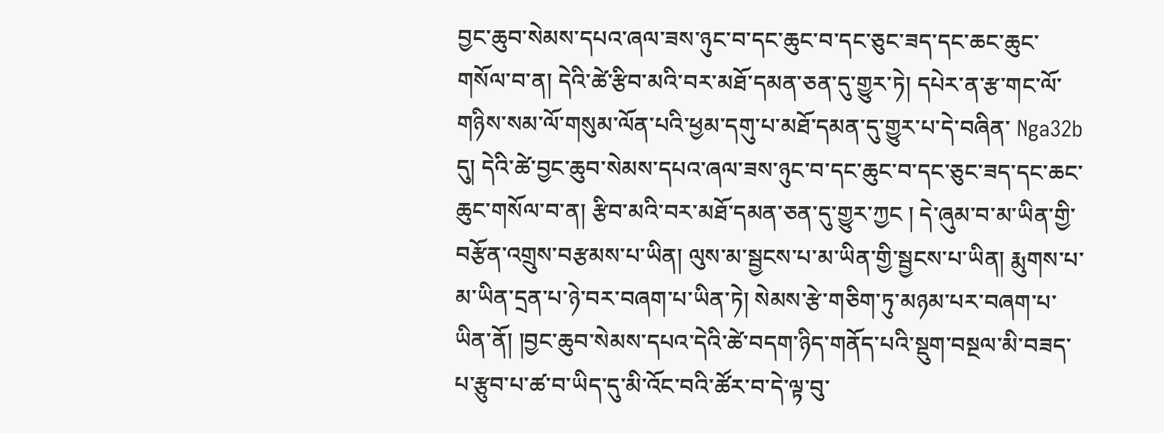བྱང་ཆུབ་སེམས་དཔའ་ཞལ་ཟས་ཉུང་བ་དང་ཆུང་བ་དང་ཅུང་ཟད་དང་ཆང་ཆུང་གསོལ་བ་ན། དེའི་ཚེ་རྩིབ་མའི་བར་མཐོ་དམན་ཅན་དུ་གྱུར་ཏེ། དཔེར་ན་རྩ་གང་ལོ་གཉིས་སམ་ལོ་གསུམ་ལོན་པའི་ཕྱམ་དགུ་པ་མཐོ་དམན་དུ་གྱུར་པ་དེ་བཞིན་ Nga32b དུ། དེའི་ཚེ་བྱང་ཆུབ་སེམས་དཔའ་ཞལ་ཟས་ཉུང་བ་དང་ཆུང་བ་དང་ཅུང་ཟད་དང་ཆང་ཆུང་གསོལ་བ་ན། རྩིབ་མའི་བར་མཐོ་དམན་ཅན་དུ་གྱུར་ཀྱང ། དེ་ཞུམ་བ་མ་ཡིན་གྱི་བརྩོན་འགྲུས་བརྩམས་པ་ཡིན། ལུས་མ་སྦྱངས་པ་མ་ཡིན་གྱི་སྦྱངས་པ་ཡིན། རྨུགས་པ་མ་ཡིན་དྲན་པ་ཉེ་བར་བཞག་པ་ཡིན་ཏེ། སེམས་རྩེ་གཅིག་ཏུ་མཉམ་པར་བཞག་པ་ཡིན་ནོ། །བྱང་ཆུབ་སེམས་དཔའ་དེའི་ཚེ་བདག་ཉིད་གནོད་པའི་སྡུག་བསྔལ་མི་བཟད་པ་རྩུབ་པ་ཚ་བ་ཡིད་དུ་མི་འོང་བའི་ཚོར་བ་དེ་ལྟ་བུ་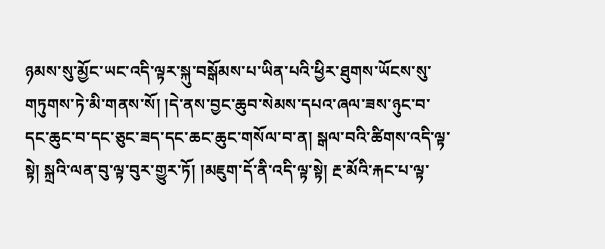ཉམས་སུ་མྱོང་ཡང་འདི་ལྟར་སྐུ་བསྒོམས་པ་ཡིན་པའི་ཕྱིར་ཐུགས་ཡོངས་སུ་གཏུགས་ཏེ་མི་གནས་སོ། །དེ་ནས་བྱང་ཆུབ་སེམས་དཔའ་ཞལ་ཟས་ཉུང་བ་དང་ཆུང་བ་དང་ཅུང་ཟད་དང་ཆང་ཆུང་གསོལ་བ་ན། སྒལ་བའི་ཚིགས་འདི་ལྟ་སྟེ། སྐྲའི་ལན་བུ་ལྟ་བུར་གྱུར་ཏོ། །མཇུག་དོ་ནི་འདི་ལྟ་སྟེ། རྔ་མོའི་རྐང་པ་ལྟ་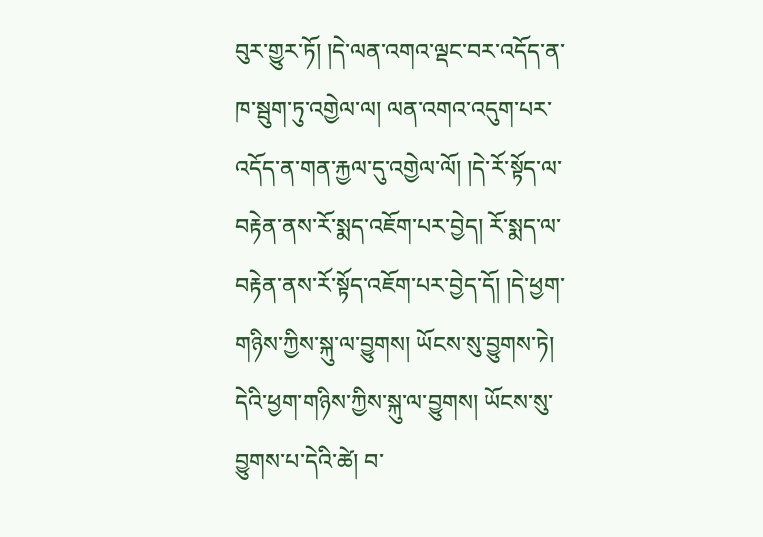བུར་གྱུར་ཏོ། །དེ་ལན་འགའ་ལྡང་བར་འདོད་ན་ཁ་སྦུག་ཏུ་འགྱེལ་ལ། ལན་འགའ་འདུག་པར་འདོད་ན་གན་རྐྱལ་དུ་འགྱེལ་ལོ། །དེ་རོ་སྟོད་ལ་བརྟེན་ནས་རོ་སྨད་འཇོག་པར་བྱེད། རོ་སྨད་ལ་བརྟེན་ནས་རོ་སྟོད་འཇོག་པར་བྱེད་དོ། །དེ་ཕྱག་གཉིས་ཀྱིས་སྐུ་ལ་བྱུགས། ཡོངས་སུ་བྱུགས་ཏེ། དེའི་ཕྱག་གཉིས་ཀྱིས་སྐུ་ལ་བྱུགས། ཡོངས་སུ་བྱུགས་པ་དེའི་ཚེ། བ་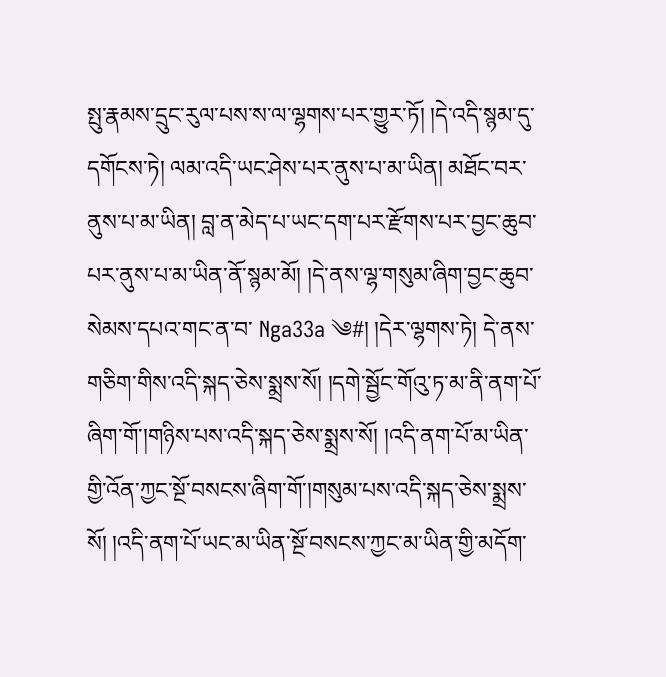སྤུ་རྣམས་དྲུང་རུལ་པས་ས་ལ་ལྷགས་པར་གྱུར་ཏོ། །དེ་འདི་སྙམ་དུ་དགོངས་ཏེ། ལམ་འདི་ཡང་ཤེས་པར་ནུས་པ་མ་ཡིན། མཐོང་བར་ནུས་པ་མ་ཡིན། བླ་ན་མེད་པ་ཡང་དག་པར་རྫོགས་པར་བྱང་ཆུབ་པར་ནུས་པ་མ་ཡིན་ནོ་སྙམ་མོ། །དེ་ནས་ལྷ་གསུམ་ཞིག་བྱང་ཆུབ་སེམས་དཔའ་གང་ན་བ་ Nga33a ༄#། །དེར་ལྷགས་ཏེ། དེ་ནས་གཅིག་གིས་འདི་སྐད་ཅེས་སྨྲས་སོ། །དགེ་སྦྱོང་གོའུ་ཏ་མ་ནི་ནག་པོ་ཞིག་གོ་།གཉིས་པས་འདི་སྐད་ཅེས་སྨྲས་སོ། །འདི་ནག་པོ་མ་ཡིན་གྱི་འོན་ཀྱང་སྔོ་བསངས་ཞིག་གོ་།གསུམ་པས་འདི་སྐད་ཅེས་སྨྲས་སོ། །འདི་ནག་པོ་ཡང་མ་ཡིན་སྔོ་བསངས་ཀྱང་མ་ཡིན་གྱི་མདོག་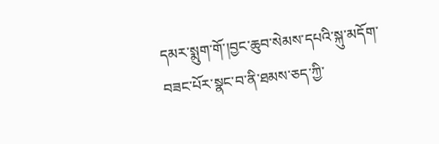དམར་སྨུག་གོ་།བྱང་ཆུབ་སེམས་དཔའི་སྐུ་མདོག་བཟང་པོར་སྣང་བ་ནི་ཐམས་ཅད་ཀྱི་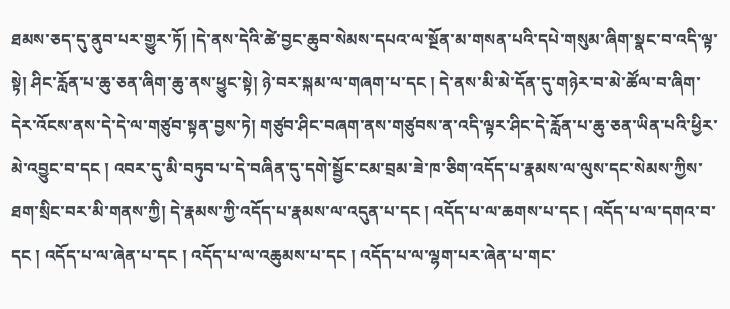ཐམས་ཅད་དུ་ནུབ་པར་གྱུར་ཏོ། །དེ་ནས་དེའི་ཚེ་བྱང་ཆུབ་སེམས་དཔའ་ལ་སྔོན་མ་གསན་པའི་དཔེ་གསུམ་ཞིག་སྣང་བ་འདི་ལྟ་སྟེ། ཤིང་རློན་པ་ཆུ་ཅན་ཞིག་ཆུ་ནས་ཕྱུང་སྟེ། ཉེ་བར་སྐམ་ལ་གཞག་པ་དང ། དེ་ནས་མི་མེ་དོན་དུ་གཉེར་བ་མེ་ཚོལ་བ་ཞིག་དེར་འོངས་ནས་དེ་དེ་ལ་གཙུབ་སྟན་བྱས་ཏེ། གཙུབ་ཤིང་བཞག་ནས་གཙུབས་ན་འདི་ལྟར་ཤིང་དེ་རློན་པ་ཆུ་ཅན་ཡིན་པའི་ཕྱིར་མེ་འབྱུང་བ་དང ། འབར་དུ་མི་བཏུབ་པ་དེ་བཞིན་དུ་དགེ་སྦྱོང་ངམ་བྲམ་ཟེ་ཁ་ཅིག་འདོད་པ་རྣམས་ལ་ལུས་དང་སེམས་ཀྱིས་ཐག་སྲིང་བར་མི་གནས་ཀྱི། དེ་རྣམས་ཀྱི་འདོད་པ་རྣམས་ལ་འདུན་པ་དང ། འདོད་པ་ལ་ཆགས་པ་དང ། འདོད་པ་ལ་དགའ་བ་དང ། འདོད་པ་ལ་ཞེན་པ་དང ། འདོད་པ་ལ་འཆུམས་པ་དང ། འདོད་པ་ལ་ལྷག་པར་ཞེན་པ་གང་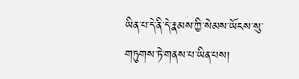ཡིན་པ་དེ་ནི་དེ་རྣམས་ཀྱི་སེམས་ཡོངས་སུ་གཏུགས་ཏེ་གནས་པ་ཡིན་པས།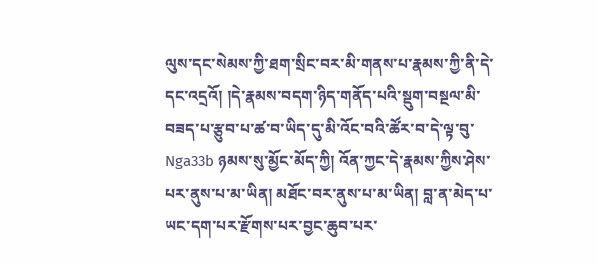ལུས་དང་སེམས་ཀྱི་ཐག་སྲིང་བར་མི་གནས་པ་རྣམས་ཀྱི་ནི་དེ་དང་འདྲའོ། །དེ་རྣམས་བདག་ཉིད་གནོད་པའི་སྡུག་བསྔལ་མི་བཟད་པ་རྩུབ་པ་ཚ་བ་ཡིད་དུ་མི་འོང་བའི་ཚོར་བ་དེ་ལྟ་བུ་ Nga33b ཉམས་སུ་མྱོང་མོད་ཀྱི། འོན་ཀྱང་དེ་རྣམས་ཀྱིས་ཤེས་པར་ནུས་པ་མ་ཡིན། མཐོང་བར་ནུས་པ་མ་ཡིན། བླ་ན་མེད་པ་ཡང་དག་པར་རྫོགས་པར་བྱང་ཆུབ་པར་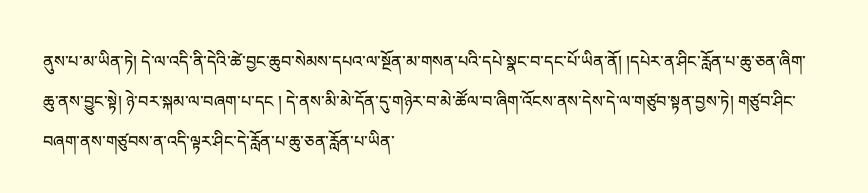ནུས་པ་མ་ཡིན་ཏེ། དེ་ལ་འདི་ནི་དེའི་ཚེ་བྱང་ཆུབ་སེམས་དཔའ་ལ་སྔོན་མ་གསན་པའི་དཔེ་སྣང་བ་དང་པོ་ཡིན་ནོ། །དཔེར་ན་ཤིང་རློན་པ་ཆུ་ཅན་ཞིག་ཆུ་ནས་བྱུང་སྟེ། ཉེ་བར་སྐམ་ལ་བཞག་པ་དང ། དེ་ནས་མི་མེ་དོན་དུ་གཉེར་བ་མེ་ཚོལ་བ་ཞིག་འོངས་ནས་དེས་དེ་ལ་གཙུབ་སྟན་བྱས་ཏེ། གཙུབ་ཤིང་བཞག་ནས་གཙུབས་ན་འདི་ལྟར་ཤིང་དེ་རློན་པ་ཆུ་ཅན་རློན་པ་ཡིན་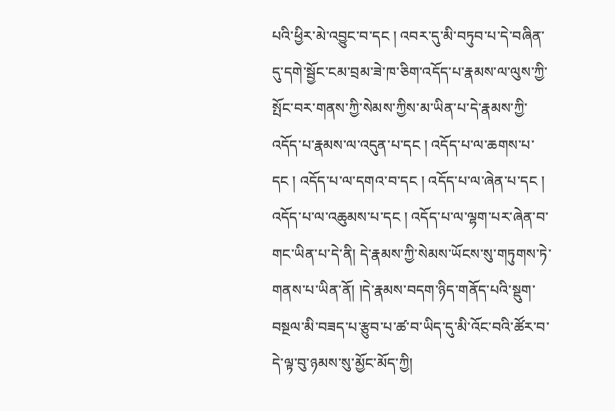པའི་ཕྱིར་མེ་འབྱུང་བ་དང ། འབར་དུ་མི་བཏུབ་པ་དེ་བཞིན་དུ་དགེ་སྦྱོང་ངམ་བྲམ་ཟེ་ཁ་ཅིག་འདོད་པ་རྣམས་ལ་ལུས་ཀྱི་སྤོང་བར་གནས་ཀྱི་སེམས་ཀྱིས་མ་ཡིན་པ་དེ་རྣམས་ཀྱི་འདོད་པ་རྣམས་ལ་འདུན་པ་དང ། འདོད་པ་ལ་ཆགས་པ་དང ། འདོད་པ་ལ་དགའ་བ་དང ། འདོད་པ་ལ་ཞེན་པ་དང ། འདོད་པ་ལ་འཆུམས་པ་དང ། འདོད་པ་ལ་ལྷག་པར་ཞེན་བ་གང་ཡིན་པ་དེ་ནི། དེ་རྣམས་ཀྱི་སེམས་ཡོངས་སུ་གཏུགས་ཏེ་གནས་པ་ཡིན་ནོ། །དེ་རྣམས་བདག་ཉིད་གནོད་པའི་སྡུག་བསྔལ་མི་བཟད་པ་རྩུབ་པ་ཚ་བ་ཡིད་དུ་མི་འོང་བའི་ཚོར་བ་དེ་ལྟ་བུ་ཉམས་སུ་མྱོང་མོད་ཀྱི།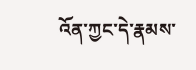འོན་ཀྱང་དེ་རྣམས་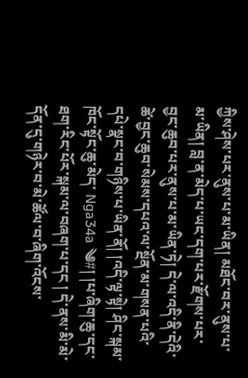ཀྱིས་ཤེས་པར་ནུས་པ་མ་ཡིན། མཐོང་བར་ནུས་པ་མ་ཡིན། བླ་ན་མེད་པ་ཡང་དག་པར་རྫོགས་པར་བྱང་ཆུབ་པར་ནུས་པ་མ་ཡིན་ཏེ། དེ་ལ་འདི་ནི་དེའི་ཚེ་བྱང་ཆུབ་སེམས་དཔའ་ལ་སྔོན་མ་གསན་པའི་དཔེ་སྣང་བ་གཉིས་པ་ཡིན་ནོ། །འདི་ལྟ་སྟེ། ཤིང་སྐམ་ཁོང་སྟོང་ཆུ་མེད་ Nga34a ༄#། །པ་ཞིག་ཆུ་དང་ཐག་རིང་པོར་སྐམ་ལ་བཞག་པ་དང ། དེ་ནས་མི་མེ་དོན་དུ་གཉེར་བ་མེ་ཚོལ་བ་ཞིག་འོངས་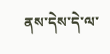ནས་དེས་དེ་ལ་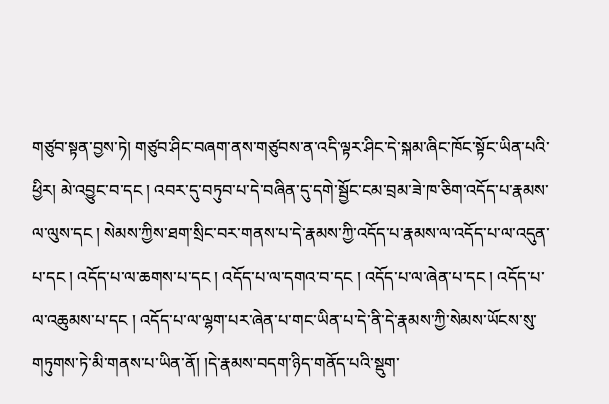གཙུབ་སྟན་བྱས་ཏེ། གཙུབ་ཤིང་བཞག་ནས་གཙུབས་ན་འདི་ལྟར་ཤིང་དེ་སྐམ་ཞིང་ཁོང་སྟོང་ཡིན་པའི་ཕྱིར། མེ་འབྱུང་བ་དང ། འབར་དུ་བཏུབ་པ་དེ་བཞིན་དུ་དགེ་སྦྱོང་ངམ་བྲམ་ཟེ་ཁ་ཅིག་འདོད་པ་རྣམས་ལ་ལུས་དང ། སེམས་ཀྱིས་ཐག་སྲིང་བར་གནས་པ་དེ་རྣམས་ཀྱི་འདོད་པ་རྣམས་ལ་འདོད་པ་ལ་འདུན་པ་དང ། འདོད་པ་ལ་ཆགས་པ་དང ། འདོད་པ་ལ་དགའ་བ་དང ། འདོད་པ་ལ་ཞེན་པ་དང ། འདོད་པ་ལ་འཆུམས་པ་དང ། འདོད་པ་ལ་ལྷག་པར་ཞེན་པ་གང་ཡིན་པ་དེ་ནི་དེ་རྣམས་ཀྱི་སེམས་ཡོངས་སུ་གཏུགས་ཏེ་མི་གནས་པ་ཡིན་ནོ། །དེ་རྣམས་བདག་ཉིད་གནོད་པའི་སྡུག་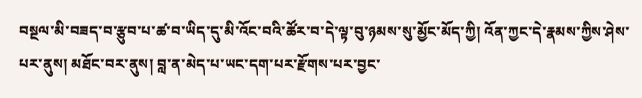བསྔལ་མི་བཟད་བ་རྩུབ་པ་ཚ་བ་ཡིད་དུ་མི་འོང་བའི་ཚོར་བ་དེ་ལྟ་བུ་ཉམས་སུ་མྱོང་མོད་ཀྱི། འོན་ཀྱང་དེ་རྣམས་ཀྱིས་ཤེས་པར་ནུས། མཐོང་བར་ནུས། བླ་ན་མེད་པ་ཡང་དག་པར་རྫོགས་པར་བྱང་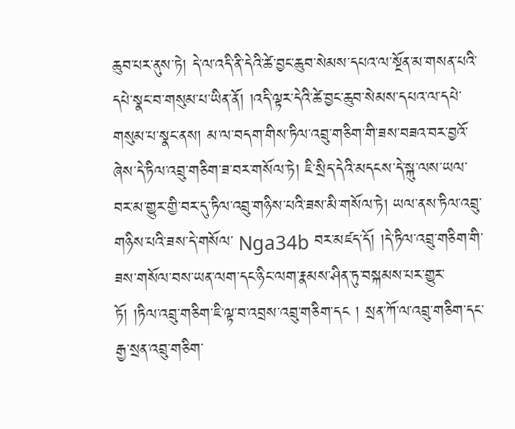ཆུབ་པར་ནུས་ཏེ། དེ་ལ་འདི་ནི་དེའི་ཚེ་བྱང་ཆུབ་སེམས་དཔའ་ལ་སྔོན་མ་གསན་པའི་དཔེ་སྣང་བ་གསུམ་པ་ཡིན་ནོ། །འདི་ལྟར་དེའི་ཚེ་བྱང་ཆུབ་སེམས་དཔའ་ལ་དཔེ་གསུམ་པ་སྣང་ནས། མ་ལ་བདག་གིས་ཏིལ་འབྲུ་གཅིག་གི་ཟས་བཟའ་བར་བྱའོ་ཞེས་དེ་ཏིལ་འབྲུ་གཅིག་ཟ་བར་གསོལ་ཏེ། ཇི་སྲིད་དེའི་མདངས་དེ་སྐུ་ལས་ཡལ་བར་མ་གྱུར་གྱི་བར་དུ་ཏིལ་འབྲུ་གཉིས་པའི་ཟས་མི་གསོལ་ཏེ། ཡལ་ནས་ཏིལ་འབྲུ་གཉིས་པའི་ཟས་དེ་གསོལ་ Nga34b བར་མཛད་དོ། །དེ་ཏིལ་འབྲུ་གཅིག་གི་ཟས་གསོལ་བས་ཡན་ལག་དང་ཉིང་ལག་རྣམས་ཤིན་ཏུ་བསྐམས་པར་གྱུར་ཏོ། །ཏིལ་འབྲུ་གཅིག་ཇི་ལྟ་བ་འབྲས་འབྲུ་གཅིག་དང ། སྲན་ཀོ་ལ་འབྲུ་གཅིག་དང་རྒྱ་སྲན་འབྲུ་གཅིག་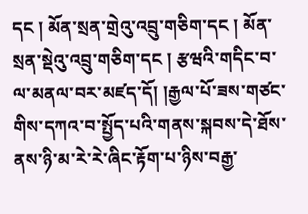དང ། མོན་སྲན་གྲེའུ་འབྲུ་གཅིག་དང ། མོན་སྲན་སྡེའུ་འབྲུ་གཅིག་དང ། རྩཝའི་གདིང་བ་ལ་མནལ་བར་མཛད་དོ། །རྒྱལ་པོ་ཟས་གཙང་གིས་དཀའ་བ་སྤྱོད་པའི་གནས་སྐབས་དེ་ཐོས་ནས་ཉི་མ་རེ་རེ་ཞིང་རྟོག་པ་ཉིས་བརྒྱ་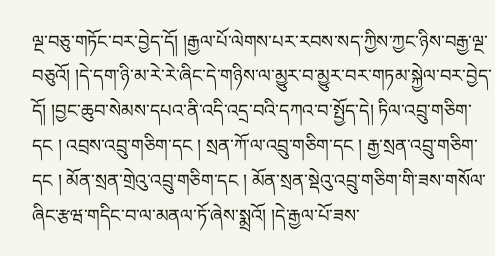ལྔ་བཅུ་གཏོང་བར་བྱེད་དོ། །རྒྱལ་པོ་ལེགས་པར་རབས་སད་ཀྱིས་ཀྱང་ཉིས་བརྒྱ་ལྔ་བཅུའོ། །དེ་དག་ཉི་མ་རེ་རེ་ཞིང་དེ་གཉིས་ལ་མྱུར་བ་མྱུར་བར་གཏམ་སྐྱེལ་བར་བྱེད་དོ། །བྱང་ཆུབ་སེམས་དཔའ་ནི་འདི་འདྲ་བའི་དཀའ་བ་སྤྱོད་དེ། ཏིལ་འབྲུ་གཅིག་དང ། འབྲས་འབྲུ་གཅིག་དང ། སྲན་ཀོ་ལ་འབྲུ་གཅིག་དང ། རྒྱ་སྲན་འབྲུ་གཅིག་དང ། མོན་སྲན་གྲེའུ་འབྲུ་གཅིག་དང ། མོན་སྲན་སྡེའུ་འབྲུ་གཅིག་གི་ཟས་གསོལ་ཞིང་རྩཝ་གདིང་བ་ལ་མནལ་ཏོ་ཞེས་སྨྲའོ། །དེ་རྒྱལ་པོ་ཟས་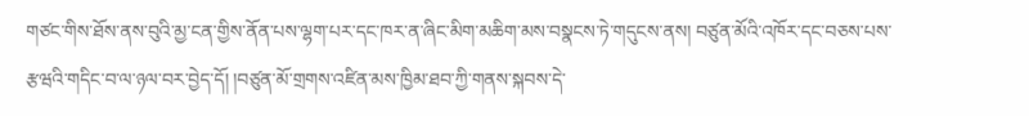གཙང་གིས་ཐོས་ནས་བུའི་མྱ་ངན་གྱིས་ནོན་པས་ལྷག་པར་དང་ཁར་ན་ཞིང་མིག་མཆིག་མས་བསྣངས་ཏེ་གདུངས་ནས། བཙུན་མོའི་འཁོར་དང་བཅས་པས་རྩཝའི་གདིང་བ་ལ་ཉལ་བར་བྱེད་དོ། །བཙུན་མོ་གྲགས་འཛིན་མས་ཁྱིམ་ཐབ་ཀྱི་གནས་སྐབས་དེ་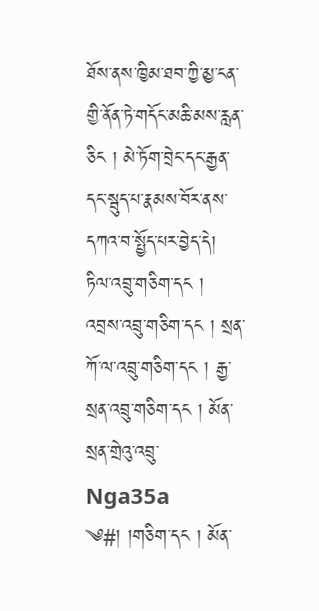ཐོས་ནས་ཁྱིམ་ཐབ་ཀྱི་མྱ་ངན་གྱི་ནོན་ཏེ་གདོང་མཆི་མས་རླན་ཅིང ། མེ་ཏོག་བྲེང་དང་རྒྱན་དང་སྦུད་པ་རྣམས་བོར་ནས་དཀའ་བ་སྤྱོད་པར་བྱེད་དེ། ཏིལ་འབྲུ་གཅིག་དང ། འབྲས་འབྲུ་གཅིག་དང ། སྲན་ཀོ་ལ་འབྲུ་གཅིག་དང ། རྒྱ་སྲན་འབྲུ་གཅིག་དང ། མོན་སྲན་གྲེའུ་འབྲུ་ Nga35a ༄#། །གཅིག་དང ། མོན་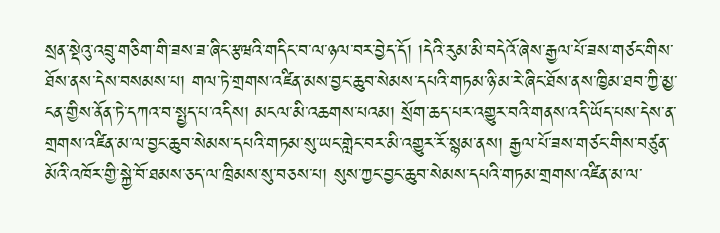སྲན་སྡེའུ་འབྲུ་གཅིག་གི་ཟས་ཟ་ཞིང་རྩཝའི་གདིང་བ་ལ་ཉལ་བར་བྱེད་དོ། །དེའི་རུམ་མི་བདེའོ་ཞེས་རྒྱལ་པོ་ཟས་གཙང་གིས་ཐོས་ནས་དེས་བསམས་པ། གལ་ཏེ་གྲགས་འཛིན་མས་བྱང་ཆུབ་སེམས་དཔའི་གཏམ་ཉི་མ་རེ་ཞིང་ཐོས་ནས་ཁྱིམ་ཐབ་ཀྱི་མྱ་ངན་གྱིས་ནོན་ཏེ་དཀའ་བ་སྤྱད་པ་འདིས། མངལ་མི་འཆགས་པའམ། སྲོག་ཆད་པར་འགྱུར་བའི་གནས་འདི་ཡོད་པས་དེས་ན་གྲགས་འཛིན་མ་ལ་བྱང་ཆུབ་སེམས་དཔའི་གཏམ་སུ་ཡང་གླེང་བར་མི་འགྱུར་རོ་སྙམ་ནས། རྒྱལ་པོ་ཟས་གཙང་གིས་བཙུན་མོའི་འཁོར་གྱི་སྐྱེ་བོ་ཐམས་ཅད་ལ་ཁྲིམས་སུ་བཅས་པ། སུས་ཀྱང་བྱང་ཆུབ་སེམས་དཔའི་གཏམ་གྲགས་འཛིན་མ་ལ་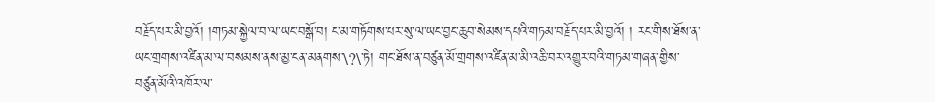བརྗོད་པར་མི་བྱའོ། །གཏམ་སྐྱེལ་བ་ལ་ཡང་བསྒོ་བ། ང་མ་གཏོགས་པར་སུ་ལ་ཡང་བྱང་ཆུབ་སེམས་དཔའི་གཏམ་བརྗོད་པར་མི་བྱའོ། ། རང་གིས་ཐོས་ན་ཡང་གྲགས་འཛིན་མ་ལ་བསམས་ནས་མྱ་ངན་མནགས་\?\་ཏེ། གང་ཐོས་ན་བཙུན་མོ་གྲགས་འཛིན་མ་མི་འཆི་བར་འགྱུར་བའི་གཏམ་གཞན་གྱིས་བཙུན་མོའི་འཁོར་ལ་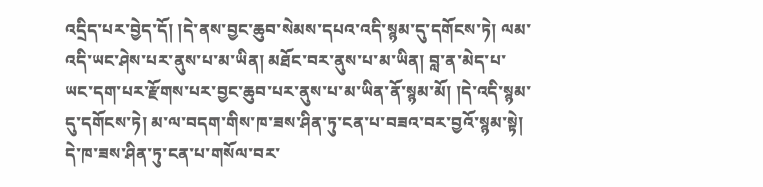འདྲིད་པར་བྱེད་དོ། །དེ་ནས་བྱང་ཆུབ་སེམས་དཔའ་འདི་སྙམ་དུ་དགོངས་ཏེ། ལམ་འདི་ཡང་ཤེས་པར་ནུས་པ་མ་ཡིན། མཐོང་བར་ནུས་པ་མ་ཡིན། བླ་ན་མེད་པ་ཡང་དག་པར་རྫོགས་པར་བྱང་ཆུབ་པར་ནུས་པ་མ་ཡིན་ནོ་སྙམ་མོ། །དེ་འདི་སྙམ་དུ་དགོངས་ཏེ། མ་ལ་བདག་གིས་ཁ་ཟས་ཤིན་ཏུ་ངན་པ་བཟའ་བར་བྱའོ་སྙམ་སྟེ། དེ་ཁ་ཟས་ཤིན་ཏུ་ངན་པ་གསོལ་བར་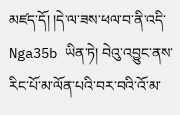མཛད་དོ། །དེ་ལ་ཟས་ཕལ་བ་ནི་འདི་ Nga35b ཡིན་ཏེ། བེའུ་འབྱུང་ནས་རིང་པོ་མ་ལོན་པའི་བར་བའི་འོ་མ་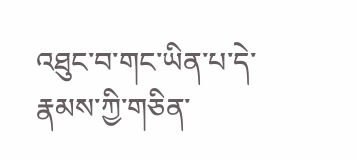འཐུང་བ་གང་ཡིན་པ་དེ་རྣམས་ཀྱི་གཅིན་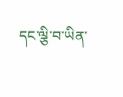དང་ལྕི་བ་ཡིན་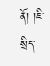ནོ། །ཇི་སྲིད་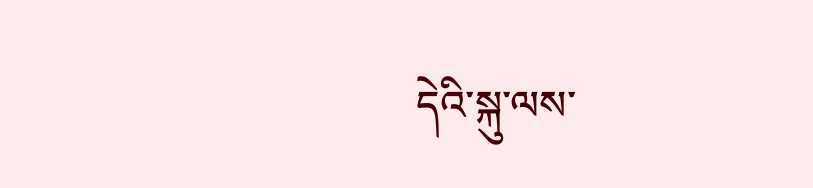དེའི་སྐུ་ལས་